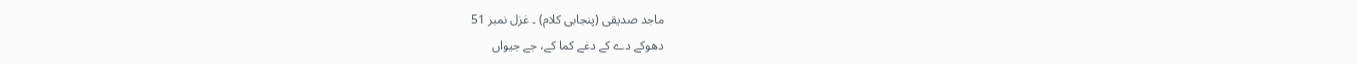ماجد صدیقی (پنجابی کلام) ۔ غزل نمبر 51
دھوکے دے کے دغے کما کے، جے جیواں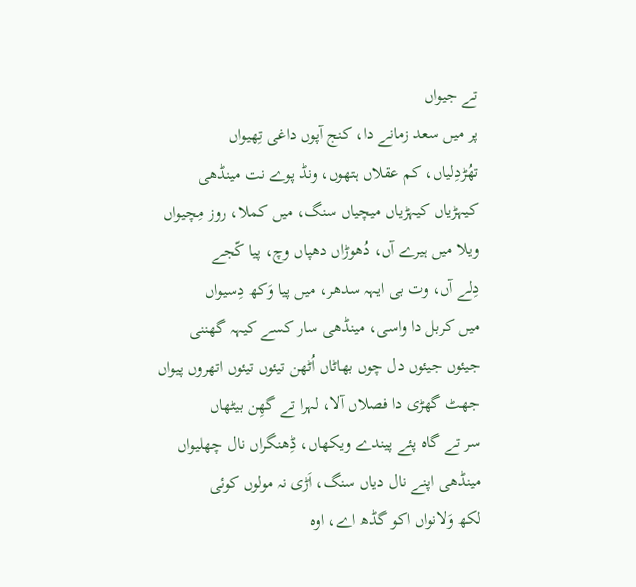تے جیواں
پر میں سعد زمانے دا، کنج آپوں داغی تِھیواں
تھُڑدِلیاں، کم عقلاں ہتھوں، ونڈ پوے نت مینڈھی
کیہڑیاں کیہڑیاں میچیاں سنگ، میں کملا، روز مِچیواں
ویلا میں ہیرے آں، دُھوڑاں دھپاں وچ، پیا کّجے
دِلے آں، وت بی ایہہ سدھر، میں پیا وَکھ دِسیواں
میں کربل دا واسی، مینڈھی سار کسے کیہہ گھننی
جیئوں جیئوں دل چوں بھاٹاں اُٹھن تیئوں تیئوں اتھروں پیواں
جھٹ گھڑی دا فصلاں آلا، لہرا تے گھِن بیٹھاں
سر تے گاہ پئے پیندے ویکھاں، ڈِھنگراں نال چھلیواں
مینڈھی اپنے نال دیاں سنگ، اَڑی نہ مولوں کوئی
لکھ وَلانواں اکو گڈھ اے، اوہ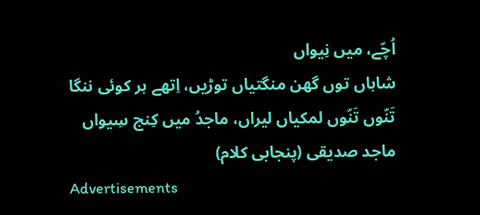اُچّے، میں نِیواں
شاہاں توں گھن منگتیاں توڑیں، اِتھے ہر کوئی ننگا
تَنّوں تَنّوں لمکیاں لیراں، ماجدُ میں کِنج سِیواں
ماجد صدیقی (پنجابی کلام)
Advertisements